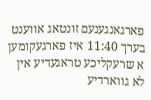פארגאנגענעם זונטאג אווענט בערך 11:40 איז פארגעקומען א שרעקליכע טראגעדיע אין לא גווארדיע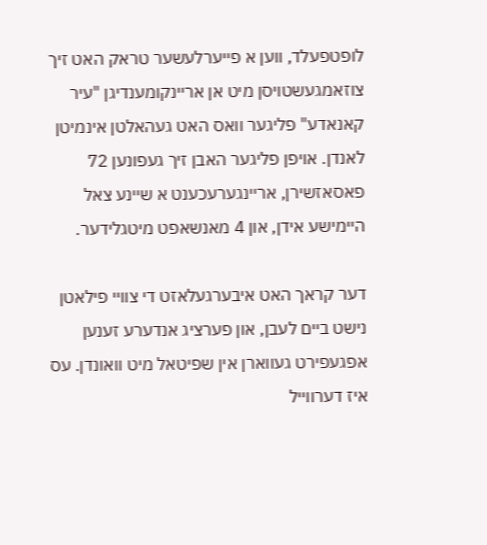לופטפעלד, ווען א פייערלעשער טראק האט זיך צוזאמגעשטויסן מיט אן אריינקומענדיגן "עיר קאנאדע" פליגער וואס האט געהאלטן אינמיטן לאנדן. אויפן פליגער האבן זיך געפונען 72 פאסאזשירן, אריינגערעכענט א שיינע צאל היימישע אידן, און 4 מאנשאפט מיטגלידער.

דער קראך האט איבערגעלאזט די צוויי פילאטן נישט ביים לעבן, און פערציג אנדערע זענען אפגעפירט געווארן אין שפיטאל מיט וואונדן. עס איז דערווייל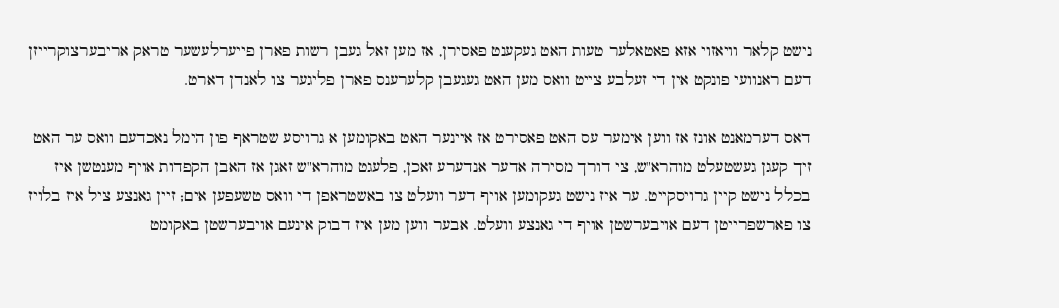נישט קלאר וויאזוי אזא פאטאלער טעות האט געקענט פאסירן, אז מען זאל געבן רשות פארן פייערלעשער טראק אריבערצוקרייזן דעם ראנוועי פונקט אין די זעלבע צייט וואס מען האט געגעבן קלערענס פארן פליגער צו לאנדן דארט.

דאס דערמאנט אונז אז ווען אימער עס האט פאסירט אז איינער האט באקומען א גרויסע שטראף פון הימל נאכדעם וואס ער האט זיך קעגן געשטעלט מוהרא"ש, צי דורך מסירה אדער אנדערע זאכן, פלעגט מוהרא"ש זאגן אז האבן הקפדות אויף מענטשן איז בכלל נישט קיין גרויסקייט. ער איז נישט געקומען אויף דער וועלט צו באשטראפן די וואס טשעפען אים; זיין גאנצע ציל איז בלויז צו פארשפרייטן דעם אויבערשטן אויף די גאנצע וועלט. אבער ווען מען איז דבוק אינעם אויבערשטן באקומט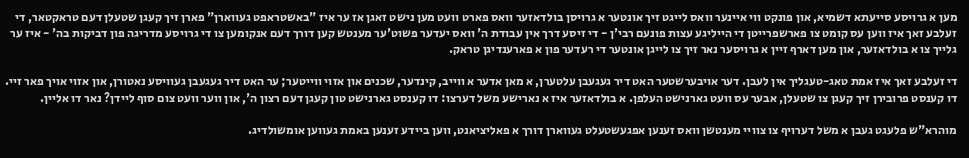מען א גרויסע סייעתא דשמיא, און פונקט ווי איינער וואס לייגט זיך אונטער א גרויסן בולדאזער וואס פארט וועט מען נישט זאגן אז ער איז "באשטראפט געווארן" פארן זיך קעגן שטעלן דעם טראקטאר, די זעלבע זאך איז ווען עס קומט צו פארשפרייטן די הייליגע עצות פונעם רבי'ן - די זיסע דרך אין עבודת ה' וואס יעדער פשוט'ער מענטש קען דורך דעם אנקומען צו די גרויסע מדריגה פון דביקות בה' - איז ער גלייך צו א בולדאזער, און מען דארף זיין א גרויסער נאר זיך צו לייגן אונטער די רעדער פון א פארענדיגן טראק.

די זעלבע זאך איז אמת טאג-טעגליך אין לעבן. דער אויבערשטער האט דיר געגעבן עלטערן, א מאן אדער א ווייב, קינדער, שכנים און אזוי ווייטער; ער האט דיר געגעבן געוויסע נאטורן, און אזוי אויך פאר זיי. דו קענסט פרובירן זיך קעגן צו שטעלן, אבער עס וועט גארנישט העלפן. א בולדאזער איז א נארישע משל דערצו: דו קענסט גארנישט טון קעגן דעם רצון ה', און ווער וועט צום סוף ליידן? נאר דו אליין.

מוהרא"ש פלעגט געבן א משל דערויף צו צוויי מענטשן וואס זענען אפגעשטעלט געווארן דורך א פאליציאנט, ווען ביידע זענען באמת געווען אומשולדיג.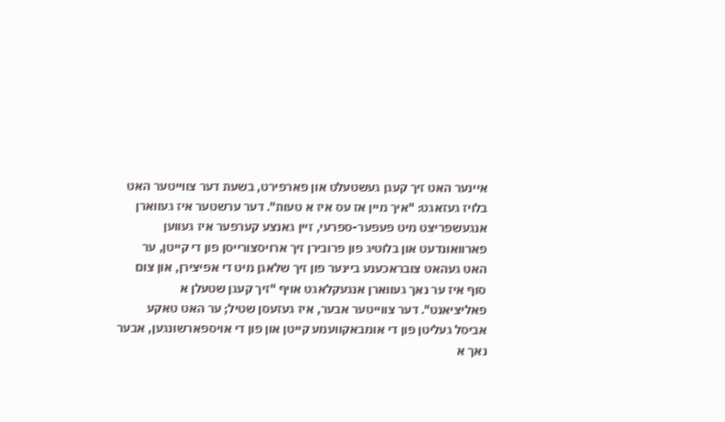איינער האט זיך קעגן געשטעלט און פארפירט, בשעת דער צווייטער האט בלויז געזאגט: "איך מיין אז עס איז א טעות". דער ערשטער איז געווארן אנגעשפריצט מיט פעפער-ספרעי, זיין גאנצע קערפער איז געווען פארוואונדעט און בלוטיג פון פרובירן זיך ארויסצורייסן פון די קייטן, ער האט געהאט צובראכענע ביינער פון זיך שלאגן מיט די אפיצירן, און צום סוף איז ער נאך געווארן אנגעקלאגט אויף "זיך קעגן שטעלן א פאליציאנט". דער צווייטער אבער, איז געזעסן שטיל; ער האט טאקע אביסל געליטן פון די אומבאקוועמע קייטן און פון די אויספארשונגען, אבער נאך א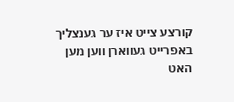קורצע צייט איז ער גענצליך באפרייט געווארן ווען מען האט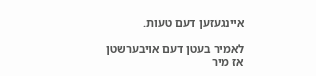איינגעזען דעם טעות.

לאמיר בעטן דעם אויבערשטן אז מיר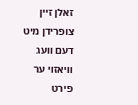זאלן זיין צופרידן מיט דעם וועג וויאזוי ער פירט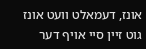אונז, דעמאלט וועט אונז גוט זיין סיי אויף דער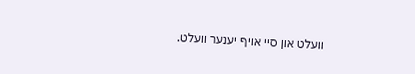וועלט און סיי אויף יענער וועלט.